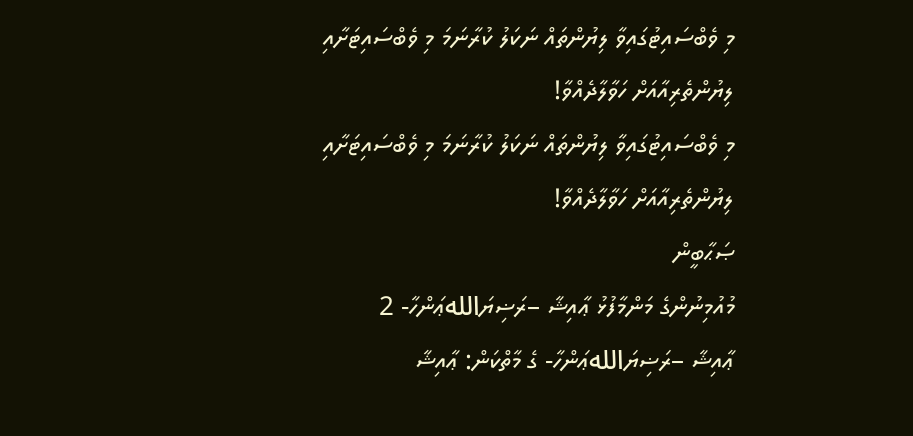މި ވެބްސައިޓުގައިވާ ލިޔުންތައް ނަކަލު ކުރާނަމަ މި ވެބްސައިޓަށާއި ލިޔުންތެރިއާއަށް ހަވާލާދެއްވާ!
މި ވެބްސައިޓުގައިވާ ލިޔުންތައް ނަކަލު ކުރާނަމަ މި ވެބްސައިޓަށާއި ލިޔުންތެރިއާއަށް ހަވާލާދެއްވާ!
ޞަޙާބީން
މުއުމިނުންގެ މަންމާފުޅު ޢާއިޝާ –ރަޟިޔަاللهޢަންހާ- 2
ޢާއިޝާ –ރަޟިޔަاللهޢަންހާ- ގެ މާތްކަން: ޢާއިޝާ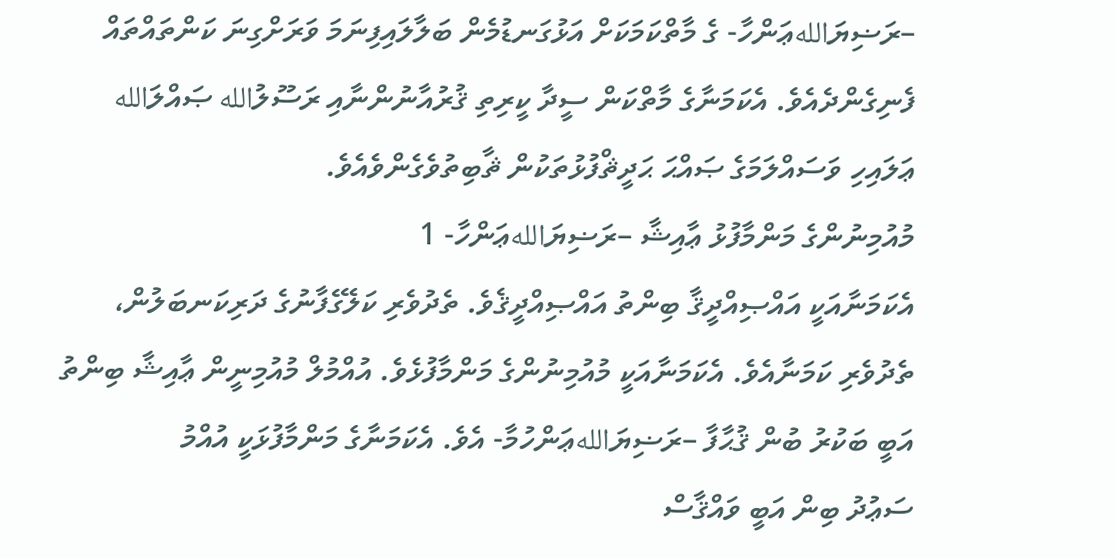–ރަޟިޔަاللهޢަންހާ- ގެ މާތްކަމަކަށް އަޅުގަނޑުމެން ބަލާލައިފިނަމަ ވަރަށްގިނަ ކަންތައްތައް ފެނިގެންދެއެވެ. އެކަމަނާގެ މާތްކަން ސީދާ ކީރިތި ޤުރުއާނުންނާއި ރަސޫލުالله ޞައްލަالله ޢަލައިހި ވަސައްލަމަގެ ޞައްޙަ ޙަދީޘްފުޅުތަކުން ޘާބިތުވެގެންވެއެވެ.
މުއުމިނުންގެ މަންމާފުޅު ޢާއިޝާ –ރަޟިޔަاللهޢަންހާ- 1
އެކަމަނާއަކީ އައްޞިއްދީޤާ ބިންތު އައްޞިއްދީޤެވެ. ތެދުވެރި ކަލޭގެފާނުގެ ދަރިކަނބަލުން، ތެދުވެރި ކަމަނާއެވެ. އެކަމަނާއަކީ މުއުމިނުންގެ މަންމާފުޅެވެ. އުއްމުލް މުއުމިނީން ޢާއިޝާ ބިންތު އަބީ ބަކުރު ބުން ޤުޙާފާ –ރަޟިޔަاللهޢަންހުމާ- އެވެ. އެކަމަނާގެ މަންމާފުޅަކީ އުއްމު
ސަޢުދު ބިން އަބީ ވައްޤާސް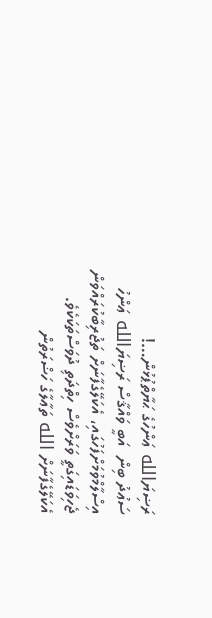ރަޟިޔަالله ޢަންހުގެ ޙަޔާތްޕުޅުން…!
ސަޢުދު ބިން  އަބީ ވައްޤާސް ރަޟިޔަالله ޢަންހު އިސްލާމްވުމަށްފަހުގައި، އެކަލޭގެފާނަށް ތަޖުރިބާކުރައްވަން ޖެހިވަޑައިގަތީ ވަރަށްވެސް ހިތްދަތި ދުވަސްތަކަކެވެ. އެކަލޭގެފާނަށް الله ތަޢާލާގެ ހަޟްރަތުން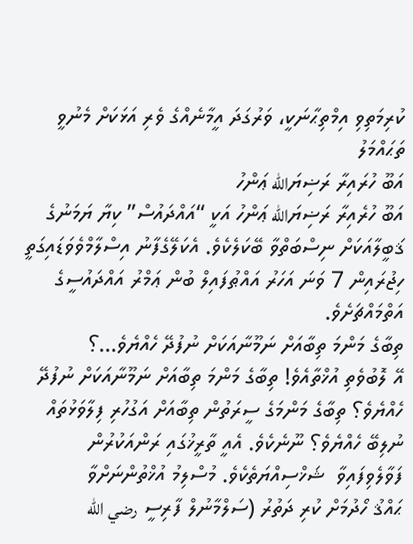ކުރިމަތިވި އިމްތިޙާނަކީ، ވަރުގަދަ އީމާނެއްގެ ވެރި އަޅަކަށް މެނުވީ ތަޙައްމަލު
އަބޫ ހުރައިރާ ރަޟިޔަالله ޢަންހު
އަބޫ ހުރެއިރާ ރަޟިޔަالله ޢަންހު އަކީ “އައްދައުސް” ކިޔާ ޔަމަނުގެ ޤަބީލާއަކަށް ނިސްބަތްވާ ބޭކަލެކެވެ. އެކަލޭގެފާނު އިސްލާމްވެވަޑައިގަތީ ހިޖުރައިން 7 ވަނަ އަހަރު އައްޠުފައިލް ބުން ޢަމްރު އައްދައުސީގެ އަތްމައްޗަށެވެ.
ތިބާގެ މަންމަ ތިބާއަށް ނަމޫނާއަކަށް ނުފުދޭ ހެއްޔެވެ…؟
އޭ ލޮބުވެތި އުޚްތާއެވެ! ތިބާގެ މަންމަ ތިބާއަށް ނަމޫނާއަކަށް ނުފުދޭ ހެއްޔެވެ؟ ތިބާގެ މަންމަގެ ސީރަތުން ތިބާއަށް އަގުހުރި ފިލާވަޅުތައް ނުލިބޭ ހެއްޔެވެ؟ ނޫނެކެވެ. އެއީ ތާރީޚުގައި ރަންއަކުރުން ފަވާލެވިފައިވާ  ޝަޚްސިއްޔަތެކެވެ. މުސްލިމު އުޚްތުންނަށްވާ
ޙައްޤު ހޯދުމަށް ކުރި ދަތުރު (ސަލްމާނުލް ފާރިސީ رضي الله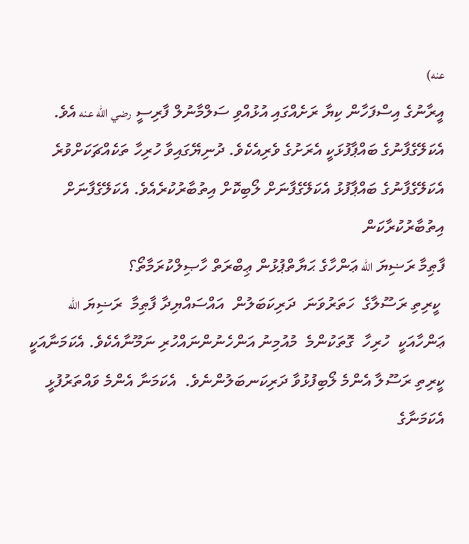عنه)
އީރާނުގެ އިސްފަހާން ކިޔާ ރަށެއްގައި އުޅުއްވި ސަލްމާނުލް ފާރިސީ رضي الله عنه އެވެ. އެކަލޭގެފާނުގެ ބައްޕާފުޅަކީ އެރަށުގެ ވެރިއެކެވެ. ދުނިޔޭގައިވާ ހުރިހާ ތަކެއްޗަކަށްވުރެ އެކަލޭގެފާނުގެ ބައްޕާފުޅު އެކަލޭގެފާނަށް ލޯބިކޮށް އިތުބާރުކުރެއެވެ. އެކަލޭގެފާނަށް އިތުބާރުކުރާކަން
ފާޠިމާ ރަޟިޔަ الله ޢަންހާގެ ޙަޔާތްޕުޅުން ޢިބްރަތް ހާޞިލްކުރަމާތޯ؟
 ކީރިތި ރަސޫލާގެ  ހަތަރުވަނަ  ދަރިކަބަލުން  އައްސައްޔިދާ ފާޠިމާ  ރަޟިޔަ الله ޢަންހާއަކީ  ހުރިހާ  ގޮތަކުންމެ  މުއުމިނު އަންހެނުންނައްހުރި ނަމޫނާއެކެވެ. އެކަމަނާއަކީ ކީރިތި ރަސޫލާ އެންމެ ލޯބިފުޅުވާ ދަރިކަނބަލުންނެވެ.  އެކަމަނާ އެންމެ ވައްތަރުފުޅީ އެކަމަނާގެ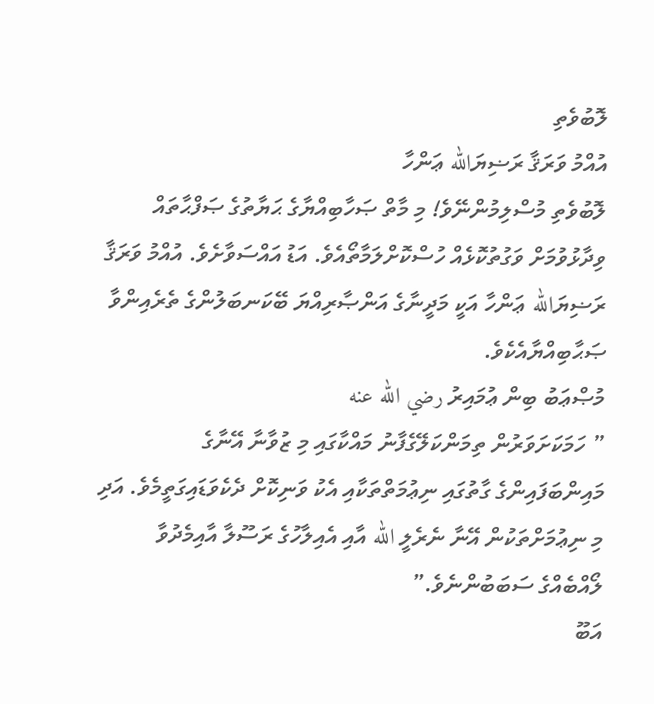ލޮބުވެތި
އުއްމު ވަރަޤާ ރަޟިޔަالله ޢަންހާ
ލޮބުވެތި މުސްލިމުންނޭވެ! މި މާތް ޞަހާބިއްޔާގެ ޙަޔާތުގެ ޞަފްޙާތައް ވިދާޅުވުމަށް ވަގުތުކޮޅެއް ހުސްކޮށްލަމާތޯއެވެ. އަޑު އައްސަވާށެވެ. އުއްމު ވަރަޤާ ރަޟިޔަالله ޢަންހާ އަކީ މަދީނާގެ އަންޞާރިއްޔަ ބޭކަނބަލުންގެ ތެރެއިންވާ ޞަޙާބިއްޔާއެކެވެ.
މުޞްޢަބު ބިން ޢުމައިރު رضي الله عنه
” ހަމަކަށަވަރުން ތިމަންކަލޭގެފާނު މައްކާގައި މި ޒުވާނާ އޭނާގެ މައިންބަފައިންގެ ގާތުގައި ނިޢުމަތްތަކާއި އެކު ވަނިކޮށް ދެކެވަޑައިގަތީމެވެ. އަދި މި ނިޢުމަށްތަކުން އޭނާ ނެރެލީ الله އާއި އެއިލާހުގެ ރަސޫލާ އާއިމެދުވާ ލޯއްބެއްގެ ސަބަބުންނެވެ.”
އަބޫ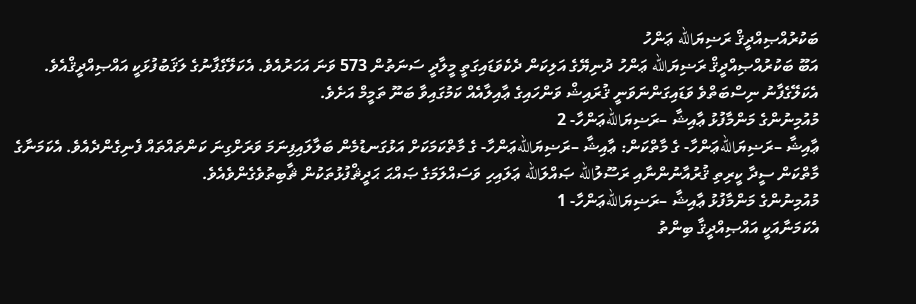ބަކުރުއްޞިއްދީޤް ރަޟިޔަالله ޢަންހު
އަބޫ ބަކުރުއްޞިއްދީޤް ރަޟިޔަالله ޢަންހު ދުނިޔޭގެ އަލިކަން ދެކެވަޑައިގަތީ މީލާދީ ސަނަތުން 573 ވަނަ އަހަރުއެވެ. އެކަލޭގެފާނުގެ ލަޤަބުފުޅަކީ އައްޞިއްދީޤްއެވެ. އެކަލޭގެފާނު ނިސްބަތްވެ ވަޑައިގަންނަވަނީ ޤުރައިޝް ވަންހައިގެ ޢާއިލާއެއް ކަމުގައިވާ ބަނޫ ތަމީމް އަށެވެ.
މުއުމިނުންގެ މަންމާފުޅު ޢާއިޝާ –ރަޟިޔަاللهޢަންހާ- 2
ޢާއިޝާ –ރަޟިޔަاللهޢަންހާ- ގެ މާތްކަން: ޢާއިޝާ –ރަޟިޔަاللهޢަންހާ- ގެ މާތްކަމަކަށް އަޅުގަނޑުމެން ބަލާލައިފިނަމަ ވަރަށްގިނަ ކަންތައްތައް ފެނިގެންދެއެވެ. އެކަމަނާގެ މާތްކަން ސީދާ ކީރިތި ޤުރުއާނުންނާއި ރަސޫލުالله ޞައްލަالله ޢަލައިހި ވަސައްލަމަގެ ޞައްޙަ ޙަދީޘްފުޅުތަކުން ޘާބިތުވެގެންވެއެވެ.
މުއުމިނުންގެ މަންމާފުޅު ޢާއިޝާ –ރަޟިޔަاللهޢަންހާ- 1
އެކަމަނާއަކީ އައްޞިއްދީޤާ ބިންތު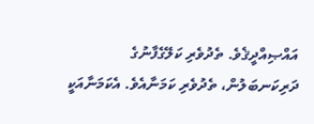އައްޞިއްދީޤެވެ. ތެދުވެރި ކަލޭގެފާނުގެ ދަރިކަނބަލުން، ތެދުވެރި ކަމަނާއެވެ. އެކަމަނާއަކީ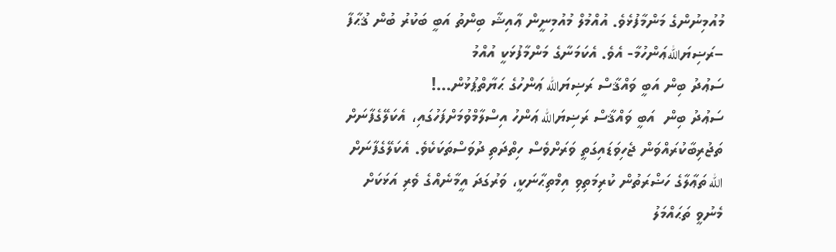މުއުމިނުންގެ މަންމާފުޅެވެ. އުއްމުލް މުއުމިނީން ޢާއިޝާ ބިންތު އަބީ ބަކުރު ބުން ޤުޙާފާ –ރަޟިޔަاللهޢަންހުމާ- އެވެ. އެކަމަނާގެ މަންމާފުޅަކީ އުއްމު
ސަޢުދު ބިން އަބީ ވައްޤާސް ރަޟިޔަالله ޢަންހުގެ ޙަޔާތްޕުޅުން…!
ސަޢުދު ބިން  އަބީ ވައްޤާސް ރަޟިޔަالله ޢަންހު އިސްލާމްވުމަށްފަހުގައި، އެކަލޭގެފާނަށް ތަޖުރިބާކުރައްވަން ޖެހިވަޑައިގަތީ ވަރަށްވެސް ހިތްދަތި ދުވަސްތަކަކެވެ. އެކަލޭގެފާނަށް الله ތަޢާލާގެ ހަޟްރަތުން ކުރިމަތިވި އިމްތިޙާނަކީ، ވަރުގަދަ އީމާނެއްގެ ވެރި އަޅަކަށް މެނުވީ ތަޙައްމަލު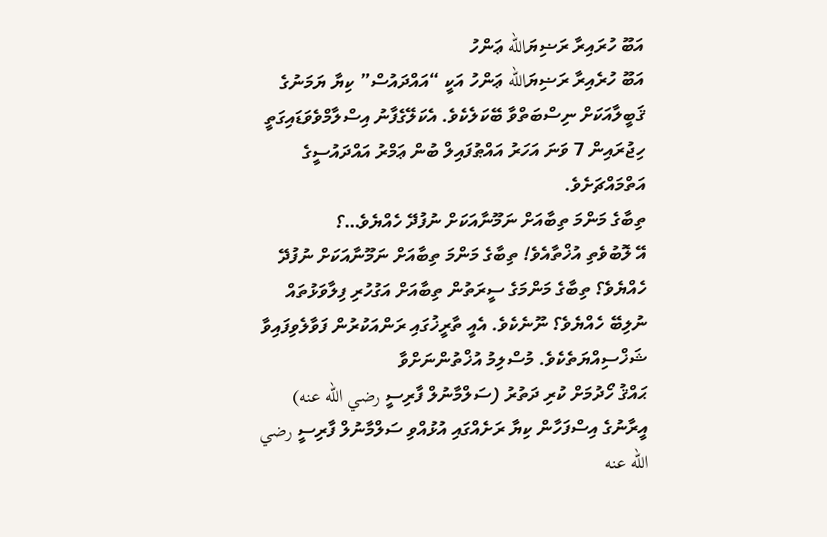އަބޫ ހުރައިރާ ރަޟިޔަالله ޢަންހު
އަބޫ ހުރެއިރާ ރަޟިޔަالله ޢަންހު އަކީ “އައްދައުސް” ކިޔާ ޔަމަނުގެ ޤަބީލާއަކަށް ނިސްބަތްވާ ބޭކަލެކެވެ. އެކަލޭގެފާނު އިސްލާމްވެވަޑައިގަތީ ހިޖުރައިން 7 ވަނަ އަހަރު އައްޠުފައިލް ބުން ޢަމްރު އައްދައުސީގެ އަތްމައްޗަށެވެ.
ތިބާގެ މަންމަ ތިބާއަށް ނަމޫނާއަކަށް ނުފުދޭ ހެއްޔެވެ…؟
އޭ ލޮބުވެތި އުޚްތާއެވެ! ތިބާގެ މަންމަ ތިބާއަށް ނަމޫނާއަކަށް ނުފުދޭ ހެއްޔެވެ؟ ތިބާގެ މަންމަގެ ސީރަތުން ތިބާއަށް އަގުހުރި ފިލާވަޅުތައް ނުލިބޭ ހެއްޔެވެ؟ ނޫނެކެވެ. އެއީ ތާރީޚުގައި ރަންއަކުރުން ފަވާލެވިފައިވާ  ޝަޚްސިއްޔަތެކެވެ. މުސްލިމު އުޚްތުންނަށްވާ
ޙައްޤު ހޯދުމަށް ކުރި ދަތުރު (ސަލްމާނުލް ފާރިސީ رضي الله عنه)
އީރާނުގެ އިސްފަހާން ކިޔާ ރަށެއްގައި އުޅުއްވި ސަލްމާނުލް ފާރިސީ رضي الله عنه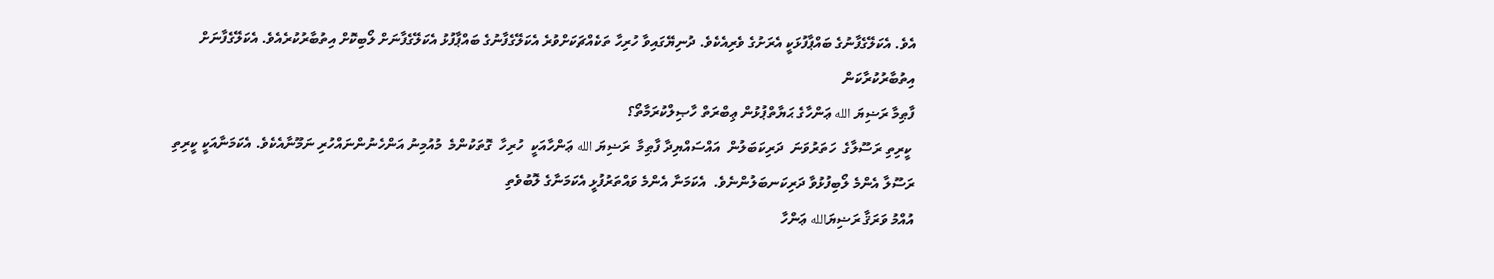އެވެ. އެކަލޭގެފާނުގެ ބައްޕާފުޅަކީ އެރަށުގެ ވެރިއެކެވެ. ދުނިޔޭގައިވާ ހުރިހާ ތަކެއްޗަކަށްވުރެ އެކަލޭގެފާނުގެ ބައްޕާފުޅު އެކަލޭގެފާނަށް ލޯބިކޮށް އިތުބާރުކުރެއެވެ. އެކަލޭގެފާނަށް އިތުބާރުކުރާކަން
ފާޠިމާ ރަޟިޔަ الله ޢަންހާގެ ޙަޔާތްޕުޅުން ޢިބްރަތް ހާޞިލްކުރަމާތޯ؟
 ކީރިތި ރަސޫލާގެ  ހަތަރުވަނަ  ދަރިކަބަލުން  އައްސައްޔިދާ ފާޠިމާ  ރަޟިޔަ الله ޢަންހާއަކީ  ހުރިހާ  ގޮތަކުންމެ  މުއުމިނު އަންހެނުންނައްހުރި ނަމޫނާއެކެވެ. އެކަމަނާއަކީ ކީރިތި ރަސޫލާ އެންމެ ލޯބިފުޅުވާ ދަރިކަނބަލުންނެވެ.  އެކަމަނާ އެންމެ ވައްތަރުފުޅީ އެކަމަނާގެ ލޮބުވެތި
އުއްމު ވަރަޤާ ރަޟިޔަالله ޢަންހާ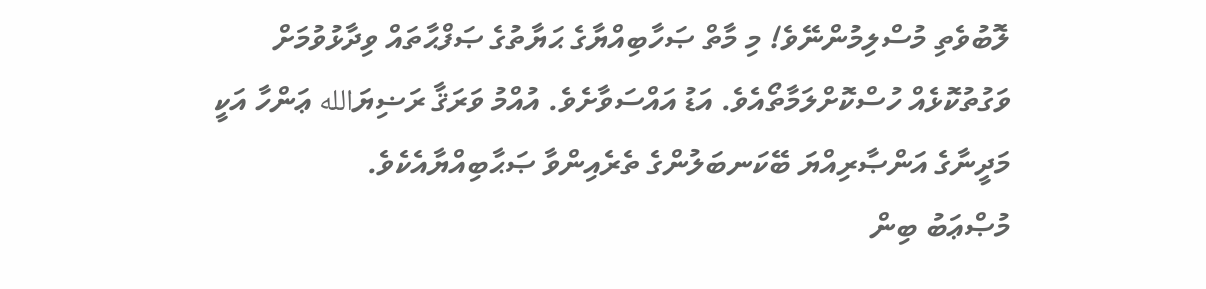ލޮބުވެތި މުސްލިމުންނޭވެ! މި މާތް ޞަހާބިއްޔާގެ ޙަޔާތުގެ ޞަފްޙާތައް ވިދާޅުވުމަށް ވަގުތުކޮޅެއް ހުސްކޮށްލަމާތޯއެވެ. އަޑު އައްސަވާށެވެ. އުއްމު ވަރަޤާ ރަޟިޔަالله ޢަންހާ އަކީ މަދީނާގެ އަންޞާރިއްޔަ ބޭކަނބަލުންގެ ތެރެއިންވާ ޞަޙާބިއްޔާއެކެވެ.
މުޞްޢަބު ބިން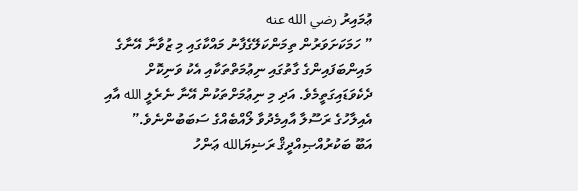ޢުމައިރު رضي الله عنه
” ހަމަކަށަވަރުން ތިމަންކަލޭގެފާނު މައްކާގައި މި ޒުވާނާ އޭނާގެ މައިންބަފައިންގެ ގާތުގައި ނިޢުމަތްތަކާއި އެކު ވަނިކޮށް ދެކެވަޑައިގަތީމެވެ. އަދި މި ނިޢުމަށްތަކުން އޭނާ ނެރެލީ الله އާއި އެއިލާހުގެ ރަސޫލާ އާއިމެދުވާ ލޯއްބެއްގެ ސަބަބުންނެވެ.”
އަބޫ ބަކުރުއްޞިއްދީޤް ރަޟިޔަالله ޢަންހު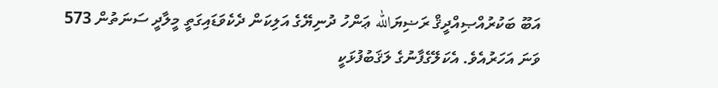އަބޫ ބަކުރުއްޞިއްދީޤް ރަޟިޔަالله ޢަންހު ދުނިޔޭގެ އަލިކަން ދެކެވަޑައިގަތީ މީލާދީ ސަނަތުން 573 ވަނަ އަހަރުއެވެ. އެކަލޭގެފާނުގެ ލަޤަބުފުޅަކީ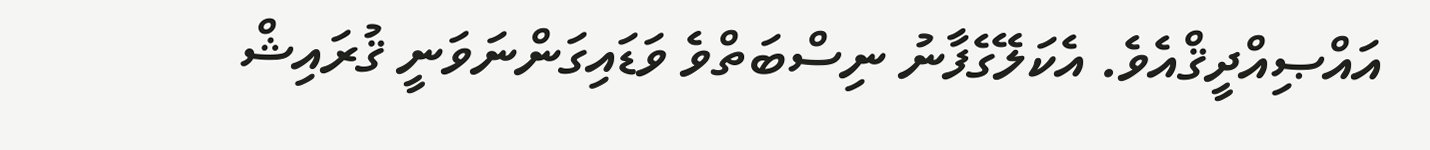އައްޞިއްދީޤްއެވެ. އެކަލޭގެފާނު ނިސްބަތްވެ ވަޑައިގަންނަވަނީ ޤުރައިޝް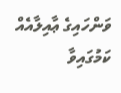ވަންހައިގެ ޢާއިލާއެއް ކަމުގައިވާ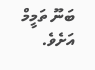ބަނޫ ތަމީމް އަށެވެ.